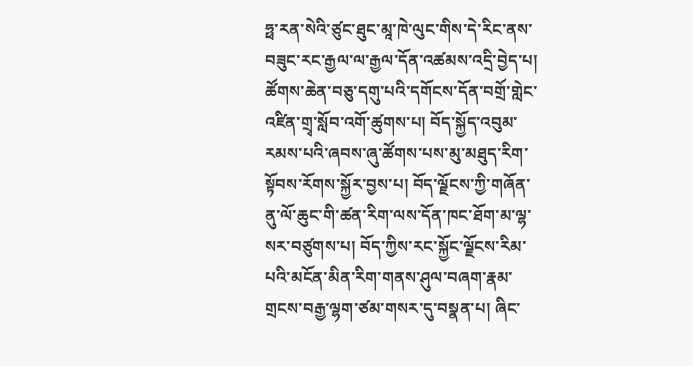ཧྥ་རན་སེའི་ཙུང་ཐུང་མཱ་ཁེ་ལུང་གིས་དེ་རིང་ནས་བཟུང་རང་རྒྱལ་ལ་རྒྱལ་དོན་འཚམས་འདྲི་བྱེད་པ། ཚོགས་ཆེན་བཅུ་དགུ་པའི་དགོངས་དོན་བགྲོ་གླེང་འཛིན་གྲྭ་སློབ་འགོ་ཚུགས་པ། བོད་སྐྱོད་འབུམ་རམས་པའི་ཞབས་ཞུ་ཚོགས་པས་མུ་མཐུད་རིག་སྟོབས་རོགས་སྐྱོར་བྱས་པ། བོད་ལྗོངས་ཀྱི་གཞོན་ནུ་ལོ་ཆུང་གི་ཚན་རིག་ལས་དོན་ཁང་ཐོག་མ་ལྷ་སར་བཙུགས་པ། བོད་ཀྱིས་རང་སྐྱོང་ལྗོངས་རིམ་པའི་མངོན་མིན་རིག་གནས་ཤུལ་བཞག་རྣམ་གྲངས་བརྒྱ་ལྷག་ཙམ་གསར་དུ་བསྣན་པ། ཞིང་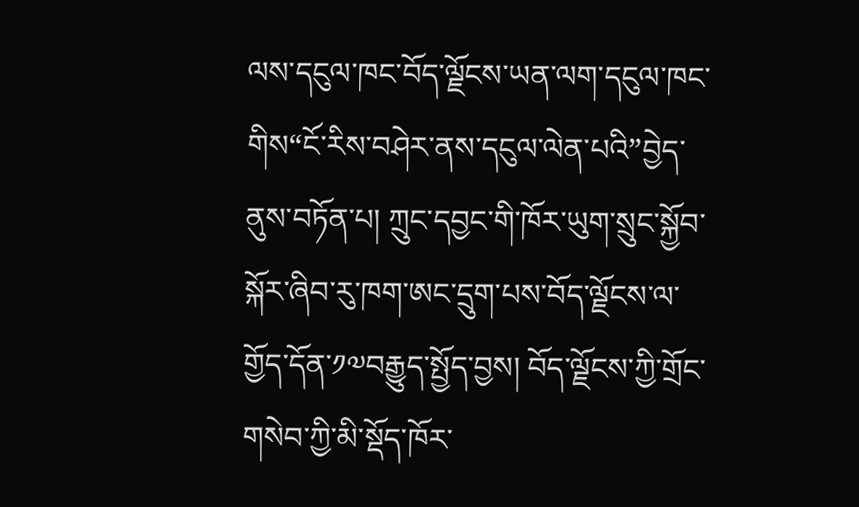ལས་དངུལ་ཁང་བོད་ལྗོངས་ཡན་ལག་དངུལ་ཁང་གིས“ངོ་རིས་བཤེར་ནས་དངུལ་ལེན་པའི”བྱེད་ནུས་བཏོན་པ། ཀྲུང་དབྱང་གི་ཁོར་ཡུག་སྲུང་སྐྱོབ་སྐོར་ཞིབ་རུ་ཁག་ཨང་དྲུག་པས་བོད་ལྗོངས་ལ་གྱོད་དོན་༡༧བརྒྱུད་སྤྱོད་བྱས། བོད་ལྗོངས་ཀྱི་གྲོང་གསེབ་ཀྱི་མི་སྡོད་ཁོར་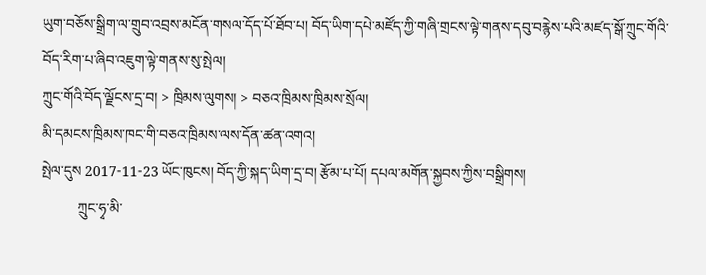ཡུག་བཅོས་སྒྲིག་ལ་གྲུབ་འབྲས་མངོན་གསལ་དོད་པོ་ཐོབ་པ། བོད་ཡིག་དཔེ་མཛོད་ཀྱི་གཞི་གྲངས་ལྟེ་གནས་དབུ་བརྙེས་པའི་མཛད་སྒོ་ཀྲུང་གོའི་བོད་རིག་པ་ཞིབ་འཇུག་ལྟེ་གནས་སུ་སྤེལ།
ཀྲུང་གོའི་བོད་ལྗོངས་དྲ་བ། > ཁྲིམས་ལུགས། > བཅའ་ཁྲིམས་ཁྲིམས་སྲོལ།
མི་དམངས་ཁྲིམས་ཁང་གི་བཅའ་ཁྲིམས་ལས་དོན་ཚན་འགའ།
སྤེལ་དུས 2017-11-23 ཡོང་ཁུངས། བོད་ཀྱི་སྐད་ཡིག་དྲ་བ། རྩོམ་པ་པོ། དཔལ་མགོན་སྐྱབས་ཀྱིས་བསྒྲིགས།
          ཀྲུང་ཧྭ་མི་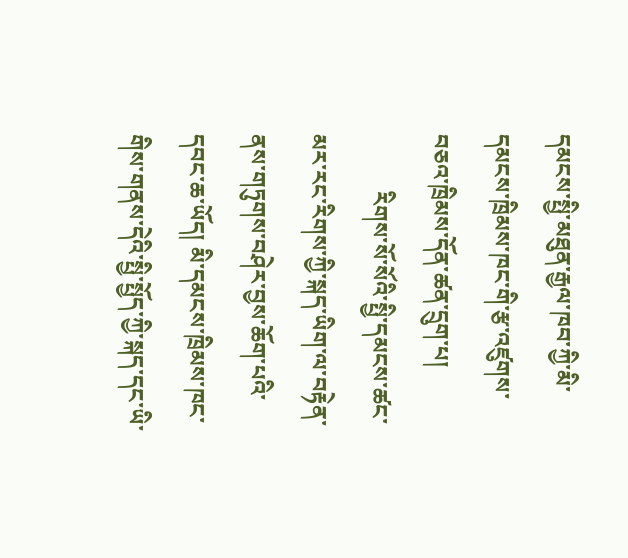དམངས་སྤྱི་མཐུན་རྒྱལ་ཁབ་ཀྱི་མི་དམངས་ཁྲིམས་ཁང་གི་རྩ་འཛུགས་བཅའ་ཁྲིམས་དོན་ཚན་དྲུག་པ།
          རིགས་སོ་སོའི་སྤྱི་དམངས་ཚང་མར་རང་རིགས་ཀྱི་སྐད་ཡིག་ལ་བརྟེན་ནས་གཏུགས་བཤེར་བྱས་ཆོག་པའི་དབང་ཆ་ཡོད། མི་དམངས་ཁྲིམས་ཁང་གིས་གནས་དེའི་སྤྱི་སྤྱོད་ཀྱི་སྐད་དང་ཡི་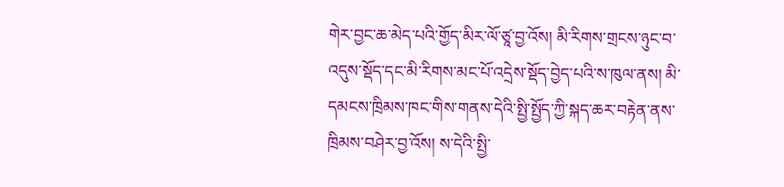གེར་བྱང་ཆ་མེད་པའི་གྱོད་མིར་ལོ་ཙཱ་བྱ་འོས། མི་རིགས་གྲངས་ཉུང་བ་འདུས་སྡོད་དང་མི་རིགས་མང་པོ་འདྲེས་སྡོད་བྱེད་པའི་ས་ཁུལ་ནས། མི་དམངས་ཁྲིམས་ཁང་གིས་གནས་དེའི་སྤྱི་སྤྱོད་ཀྱི་སྐད་ཆར་བརྟེན་ནས་ཁྲིམས་བཤེར་བྱ་འོས། ས་དེའི་སྤྱི་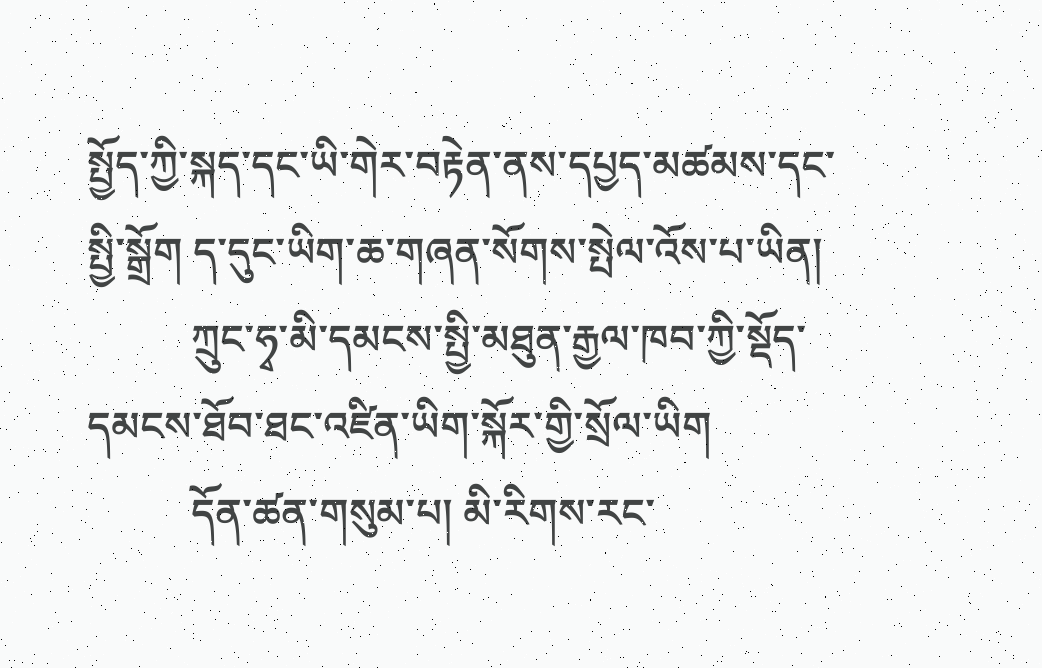སྤྱོད་ཀྱི་སྐད་དང་ཡི་གེར་བརྟེན་ནས་དཔྱད་མཚམས་དང་སྤྱི་སྒྲོག ད་དུང་ཡིག་ཆ་གཞན་སོགས་སྤེལ་འོས་པ་ཡིན།
          ཀྲུང་ཧྭ་མི་དམངས་སྤྱི་མཐུན་རྒྱལ་ཁབ་ཀྱི་སྡོད་དམངས་ཐོབ་ཐང་འཛིན་ཡིག་སྐོར་གྱི་སྲོལ་ཡིག
          དོན་ཚན་གསུམ་པ། མི་རིགས་རང་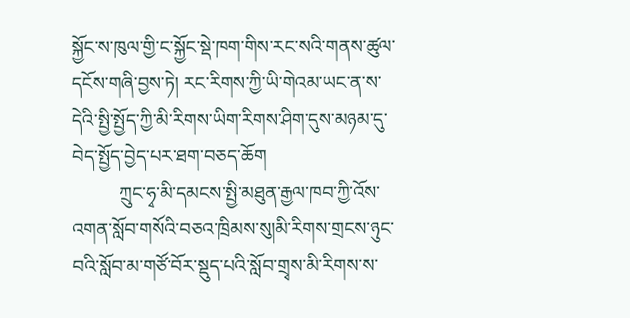སྐྱོང་ས་ཁུལ་གྱི་ང་སྐྱོང་སྡེ་ཁག་གིས་རང་སའི་གནས་ཚུལ་དངོས་གཞི་བྱས་ཏེ། རང་རིགས་ཀྱི་ཡི་གེའམ་ཡང་ན་ས་དེའི་སྤྱི་སྤྱོད་ཀྱི་མི་རིགས་ཡིག་རིགས་ཤིག་དུས་མཉམ་དུ་བེད་སྤྱོད་བྱེད་པར་ཐག་བཅད་ཆོག
          ཀྲུང་ཧྭ་མི་དམངས་སྤྱི་མཐུན་རྒྱལ་ཁབ་ཀྱི་འོས་འགན་སློབ་གསོའི་བཅའ་ཁྲིམས་སུ།མི་རིགས་གྲངས་ཉུང་བའི་སློབ་མ་གཙོ་བོར་སྡུད་པའི་སློབ་གྲྭས་མི་རིགས་ས་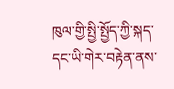ཁུལ་གྱི་སྤྱི་སྤྱོད་ཀྱི་སྐད་དང་ཡི་གེར་བརྟེན་ནས་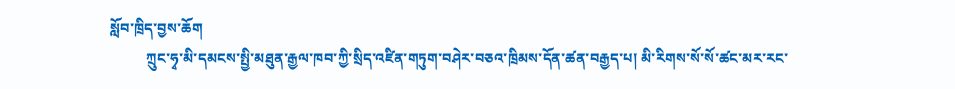སློབ་ཁྲིད་བྱས་ཆོག
          ཀྲུང་ཧྭ་མི་དམངས་སྤྱི་མཐུན་རྒྱལ་ཁབ་ཀྱི་སྲིད་འཛིན་གཏུག་བཤེར་བཅའ་ཁྲིམས་དོན་ཚན་བརྒྱད་པ། མི་རིགས་སོ་སོ་ཚང་མར་རང་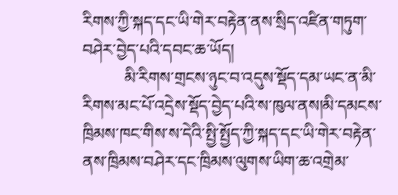རིགས་ཀྱི་སྐད་དང་ཡི་གེར་བརྟེན་ནས་སྲིད་འཛིན་གཏུག་བཤེར་བྱེད་པའི་དབང་ཆ་ཡོད།
          མི་རིགས་གྲངས་ཉུང་བ་འདུས་སྡོད་དམ་ཡང་ན་མི་རིགས་མང་པོ་འདྲེས་སྡོད་བྱེད་པའི་ས་ཁུལ་ནས།མི་དམངས་ཁྲིམས་ཁང་གིས་ས་དེའི་སྤྱི་སྤྱོད་ཀྱི་སྐད་དང་ཡི་གེར་བརྟེན་ནས་ཁྲིམས་བཤེར་དང་ཁྲིམས་ལུགས་ཡིག་ཆ་འགྲེམ་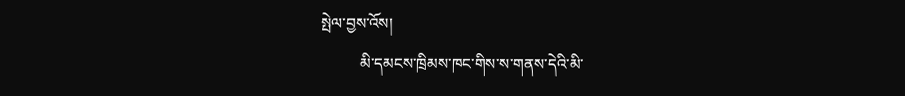སྤེལ་བྱས་འོས།
          མི་དམངས་ཁྲིམས་ཁང་གིས་ས་གནས་དེའི་མི་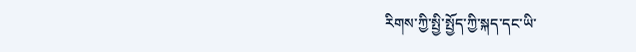རིགས་ཀྱི་སྤྱི་སྤྱོད་ཀྱི་སྐད་དང་ཡི་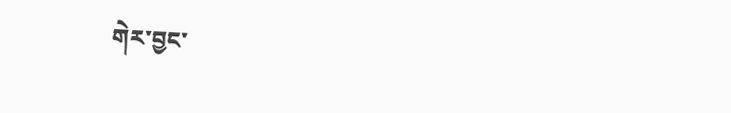གེར་བྱང་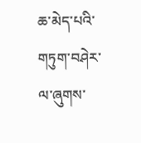ཆ་མེད་པའི་གཏུག་བཤེར་ལ་ཞུགས་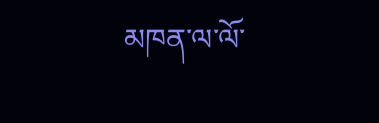མཁན་ལ་ལོ་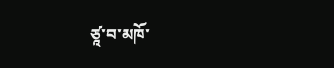ཙཱ་བ་མཁོ་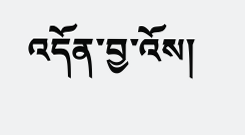འདོན་བྱ་འོས།